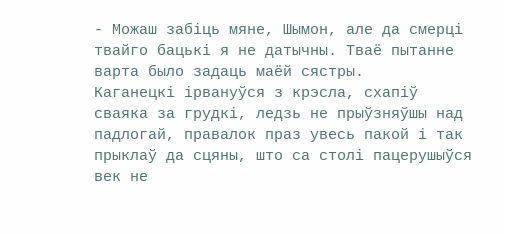- Можаш забіць мяне, Шымон, але да смерці твайго бацькі я не датычны. Тваё пытанне варта было задаць маёй сястры.
Каганецкі ірвануўся з крэсла, схапіў сваяка за грудкі, ледзь не прыўзняўшы над падлогай, правалок праз увесь пакой і так прыклаў да сцяны, што са столі пацерушыўся век не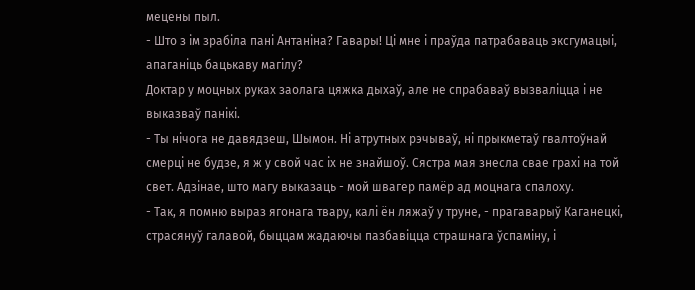мецены пыл.
- Што з ім зрабіла пані Антаніна? Гавары! Ці мне і праўда патрабаваць эксгумацыі, апаганіць бацькаву магілу?
Доктар у моцных руках заолага цяжка дыхаў, але не спрабаваў вызваліцца і не выказваў панікі.
- Ты нічога не давядзеш, Шымон. Ні атрутных рэчываў, ні прыкметаў гвалтоўнай смерці не будзе, я ж у свой час іх не знайшоў. Сястра мая знесла свае грахі на той свет. Адзінае, што магу выказаць - мой швагер памёр ад моцнага спалоху.
- Так, я помню выраз ягонага твару, калі ён ляжаў у труне, - прагаварыў Каганецкі, страсянуў галавой, быццам жадаючы пазбавіцца страшнага ўспаміну, і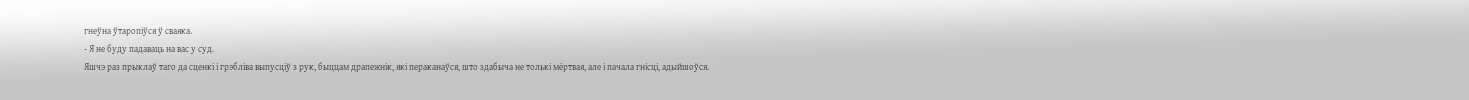гнеўна ўтаропіўся ў сваяка.
- Я не буду падаваць на вас у суд.
Яшчэ раз прыклаў таго да сценкі і грэбліва выпусціў з рук, быццам драпежнік, які пераканаўся, што здабыча не толькі мёртвая, але і пачала гнісці, адыйшоўся.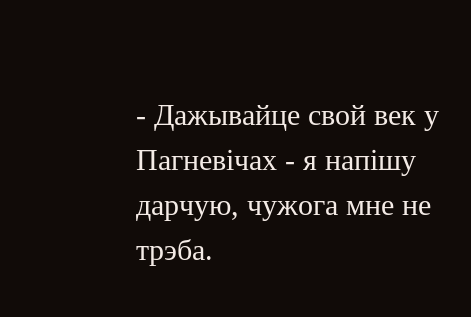- Дажывайце свой век у Пагневічах - я напішу дарчую, чужога мне не трэба.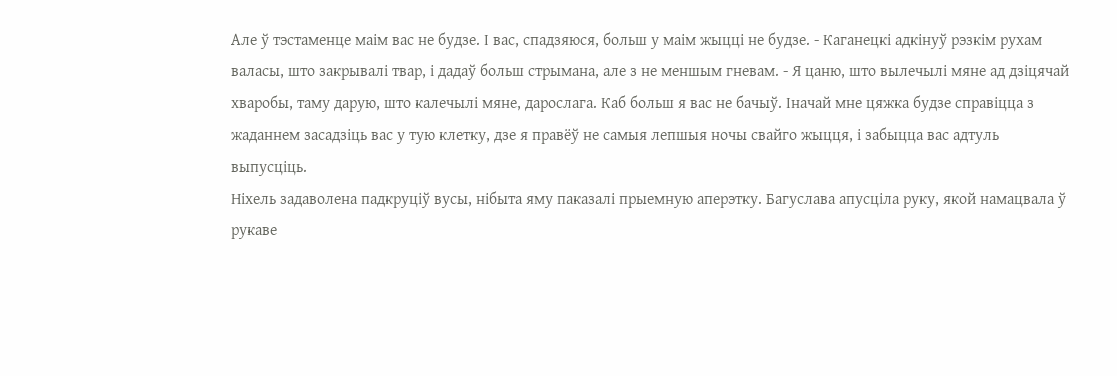Але ў тэстаменце маім вас не будзе. І вас, спадзяюся, больш у маім жыцці не будзе. - Каганецкі адкінуў рэзкім рухам валасы, што закрывалі твар, і дадаў больш стрымана, але з не меншым гневам. - Я цаню, што вылечылі мяне ад дзіцячай хваробы, таму дарую, што калечылі мяне, дарослага. Каб больш я вас не бачыў. Іначай мне цяжка будзе справіцца з жаданнем засадзіць вас у тую клетку, дзе я правёў не самыя лепшыя ночы свайго жыцця, і забыцца вас адтуль выпусціць.
Ніхель задаволена падкруціў вусы, нібыта яму паказалі прыемную аперэтку. Багуслава апусціла руку, якой намацвала ў рукаве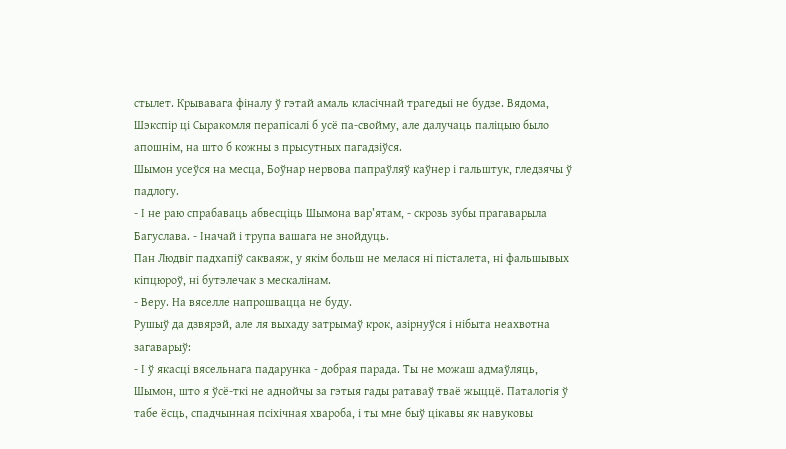стылет. Крывавага фіналу ў гэтай амаль класічнай трагедыі не будзе. Вядома, Шэкспір ці Сыракомля перапісалі б усё па-свойму, але далучаць паліцыю было апошнім, на што б кожны з прысутных пагадзіўся.
Шымон усеўся на месца, Боўнар нервова папраўляў каўнер і гальштук, гледзячы ў падлогу.
- І не раю спрабаваць абвесціць Шымона вар’ятам, - скрозь зубы прагаварыла Багуслава. - Іначай і трупа вашага не знойдуць.
Пан Людвіг падхапіў сакваяж, у якім больш не мелася ні пісталета, ні фальшывых кіпцюроў, ні бутэлечак з мескалінам.
- Веру. На вяселле напрошвацца не буду.
Рушыў да дзвярэй, але ля выхаду затрымаў крок, азірнуўся і нібыта неахвотна загаварыў:
- І ў якасці вясельнага падарунка - добрая парада. Ты не можаш адмаўляць, Шымон, што я ўсё-ткі не аднойчы за гэтыя гады ратаваў тваё жыццё. Паталогія ў табе ёсць, спадчынная псіхічная хвароба, і ты мне быў цікавы як навуковы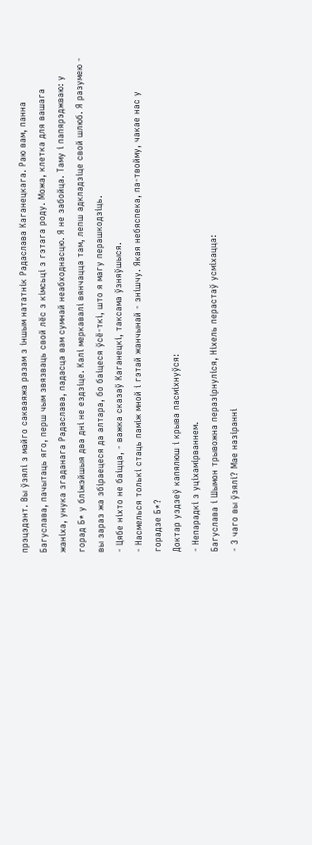прэцэдэнт. Вы ўзялі з майго сакваяжа разам з іншым нататнік Радаслава Каганецкага. Раю вам, панна Багуслава, пачытаць яго, перш чым звязваць свой лёс з кімсьці з гэтага роду. Можа, клетка для вашага жаніха, унука згаданага Радаслава, падасца вам сумнай неабходнасцю. Я не забойца. Таму і папярэджваю: у горад Б* у бліжэйшыя два дні не ездзіце. Калі меркавалі вянчацца там, лепш адкладзіце свой шлюб. Я разумею - вы зараз жа збіраецеся да алтара, бо баіцеся ўсё-ткі, што я магу перашкодзіць.
- Цябе ніхто не баіцца, - важка сказаў Каганецкі, таксама ўзняўшыся.
- Насмелься толькі стаць паміж мной і гэтай жанчынай - знішчу. Якая небяспека, па-твойму, чакае нас у горадзе Б*?
Доктар уздзеў капялюш і крыва пасміхнуўся:
- Непарадкі з уціхамірваннем.
Багуслава і Шымон трывожна перазірнуліся, Ніхель перастаў усміхацца:
- З чаго вы ўзялі? Мае назіранні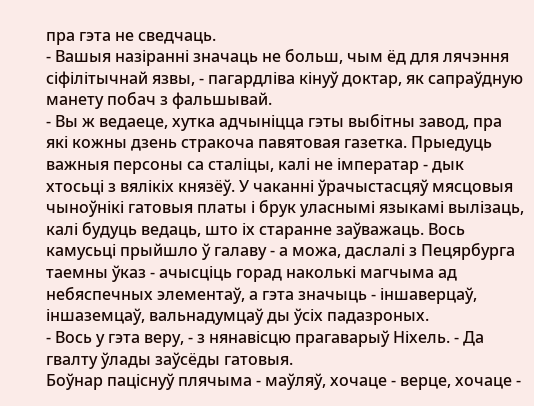пра гэта не сведчаць.
- Вашыя назіранні значаць не больш, чым ёд для лячэння сіфілітычнай язвы, - пагардліва кінуў доктар, як сапраўдную манету побач з фальшывай.
- Вы ж ведаеце, хутка адчыніцца гэты выбітны завод, пра які кожны дзень стракоча павятовая газетка. Прыедуць важныя персоны са сталіцы, калі не імператар - дык хтосьці з вялікіх князёў. У чаканні ўрачыстасцяў мясцовыя чыноўнікі гатовыя платы і брук уласнымі языкамі вылізаць, калі будуць ведаць, што іх старанне заўважаць. Вось камусьці прыйшло ў галаву - а можа, даслалі з Пецярбурга таемны ўказ - ачысціць горад наколькі магчыма ад небяспечных элементаў, а гэта значыць - іншаверцаў, іншаземцаў, вальнадумцаў ды ўсіх падазроных.
- Вось у гэта веру, - з нянавісцю прагаварыў Ніхель. - Да гвалту ўлады заўсёды гатовыя.
Боўнар паціснуў плячыма - маўляў, хочаце - верце, хочаце -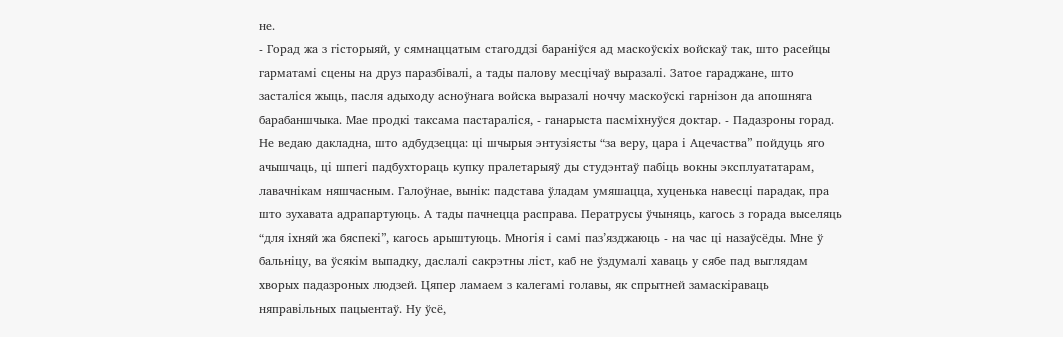не.
- Горад жа з гісторыяй, у сямнаццатым стагоддзі бараніўся ад маскоўскіх войскаў так, што расейцы гарматамі сцены на друз паразбівалі, а тады палову месцічаў выразалі. Затое гараджане, што засталіся жыць, пасля адыходу асноўнага войска выразалі ноччу маскоўскі гарнізон да апошняга барабаншчыка. Мае продкі таксама пастараліся, - ганарыста пасміхнуўся доктар. - Падазроны горад. Не ведаю дакладна, што адбудзецца: ці шчырыя энтузіясты “за веру, цара і Ацечаства” пойдуць яго ачышчаць, ці шпегі падбухтораць купку пралетарыяў ды студэнтаў пабіць вокны эксплуататарам, лавачнікам няшчасным. Галоўнае, вынік: падстава ўладам умяшацца, хуценька навесці парадак, пра што зухавата адрапартуюць. А тады пачнецца расправа. Ператрусы ўчыняць, кагось з горада выселяць “для іхняй жа бяспекі”, кагось арыштуюць. Многія і самі паз’язджаюць - на час ці назаўсёды. Мне ў бальніцу, ва ўсякім выпадку, даслалі сакрэтны ліст, каб не ўздумалі хаваць у сябе пад выглядам хворых падазроных людзей. Цяпер ламаем з калегамі голавы, як спрытней замаскіраваць няправільных пацыентаў. Ну ўсё,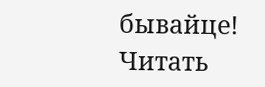бывайце!
Читать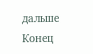дальше
Конец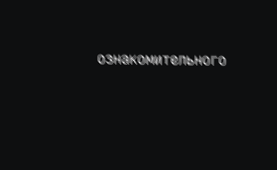ознакомительного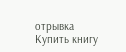отрывка
Купить книгу